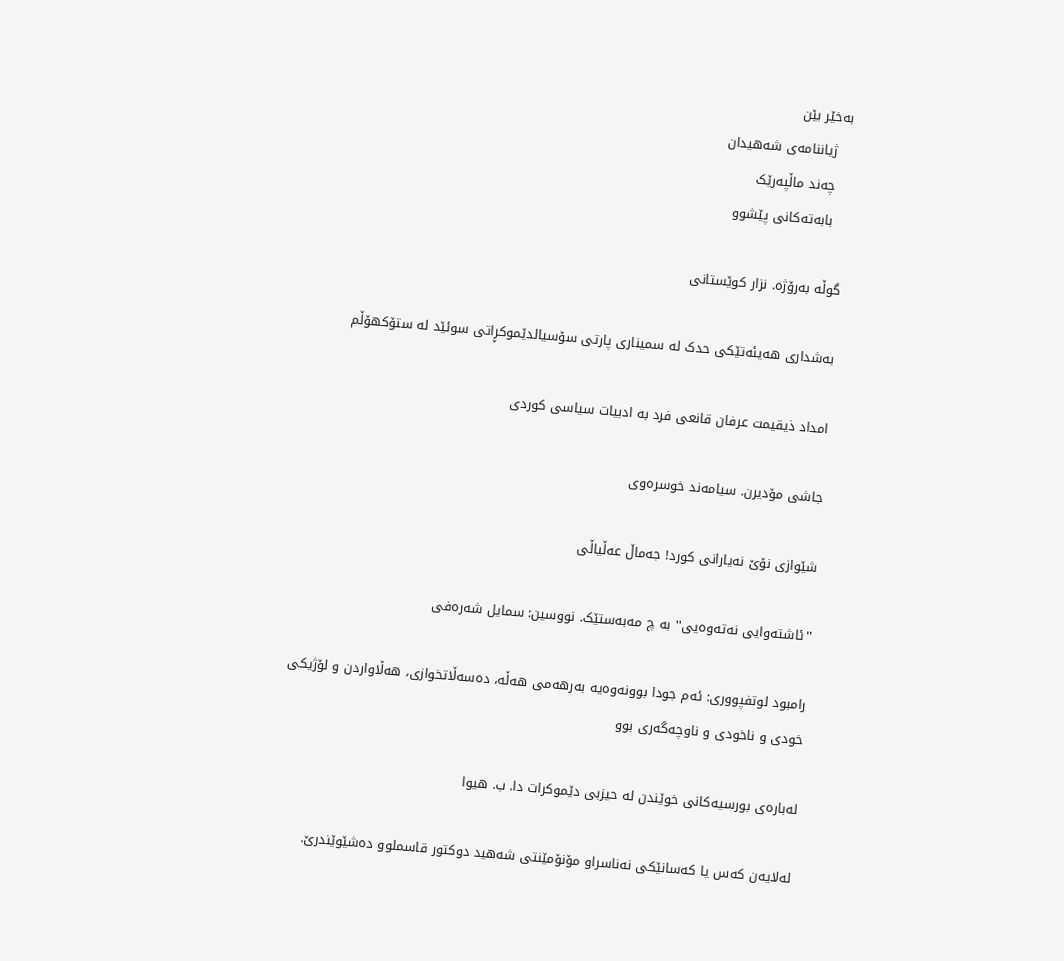به‌خێر بێن
   ژیاننامه‌ی شه‌هیدان
   چه‌ند ماڵپه‌رێک
   بابه‌ته‌کانی پێشوو

گوڵه‌ به‌رۆژه‌. نزار کوێستانی

به‌شداری هه‌یئه‌تێکی حدک له‌ سمیناری پارتی سۆسیالدێموکڕاتی سوئێد له‌ ستۆکهۆڵم

امداد ذیقیمت عرفان قانعی فرد به‌ ادبیات سیاسی کوردی

جاشی مۆدیرن. سیامه‌ند خوسره‌وی

شێوازی نۆێ نه‌یارانی کورد! جه‌ماڵ عه‌ڵیاڵی

''ئاشته‌وایی نه‌ته‌وه‌یی'' به‌ چ مه‌به‌ستێک. نووسین: سمایل شه‌ره‌فی

رامبود لوتفپووری: ئه‌م جودا بوونه‌وه‌یه ‌به‌رهه‌می هه‌ڵه‌، ده‌سه‌ڵاتخوازی، هه‌ڵاواردن و لۆژیکی خودی و ناخودی و ناوچه‌گه‌ری بوو

لەبارەی بورسیەكانی خوێندن له حیزبی دێموكرات دا. ب. هیوا

له‌لایه‌ن که‌س یا که‌سانێکی نه‌ناسراو مۆنۆمێنتی شه‌هید دوکتور قاسملوو ده‌شێوێندرێ.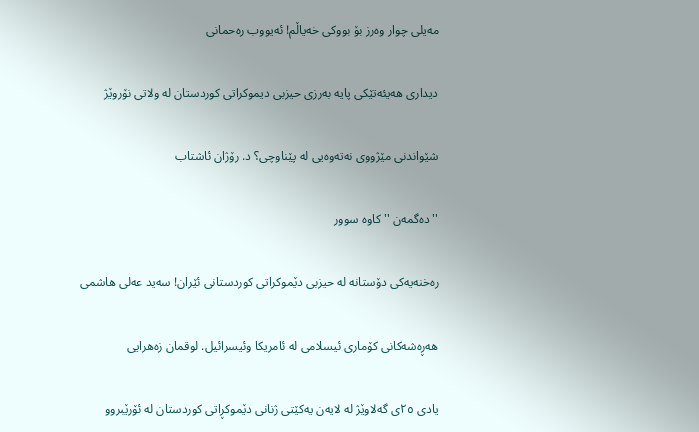مه‌یلی چوار وه‌رز بۆ بووکی خه‌یاڵم! ئه‌یووب ره‌حمانی

دیداری هه‌یئه‌تێکی پایه‌ به‌رزی حیزبی دیموکراتی کوردستان له‌ ولاتی نۆروێژ

شێواندنی مێژووی نەتەوەیی لە پێناوچی؟ د. رۆژان ئاشتاب

'' ده‌گمه‌ن '' کاوه‌ سوور

رەخنەیەکی دۆستانه‌ لە حیزبی دێموکراتی کوردستانی ئێران! سه‌ید عه‌لی هاشمی

هه‌ڕه‌شه‌کانی کۆماری ئیسلامی له‌ ئامریکا وئیسرائیل. لوقمان زه‌هرایی

یادی ٢٥ی گەلاوێژ لە لایەن یەکێتی ژنانی دێموکڕاتی کوردستان لە ئۆرێبروو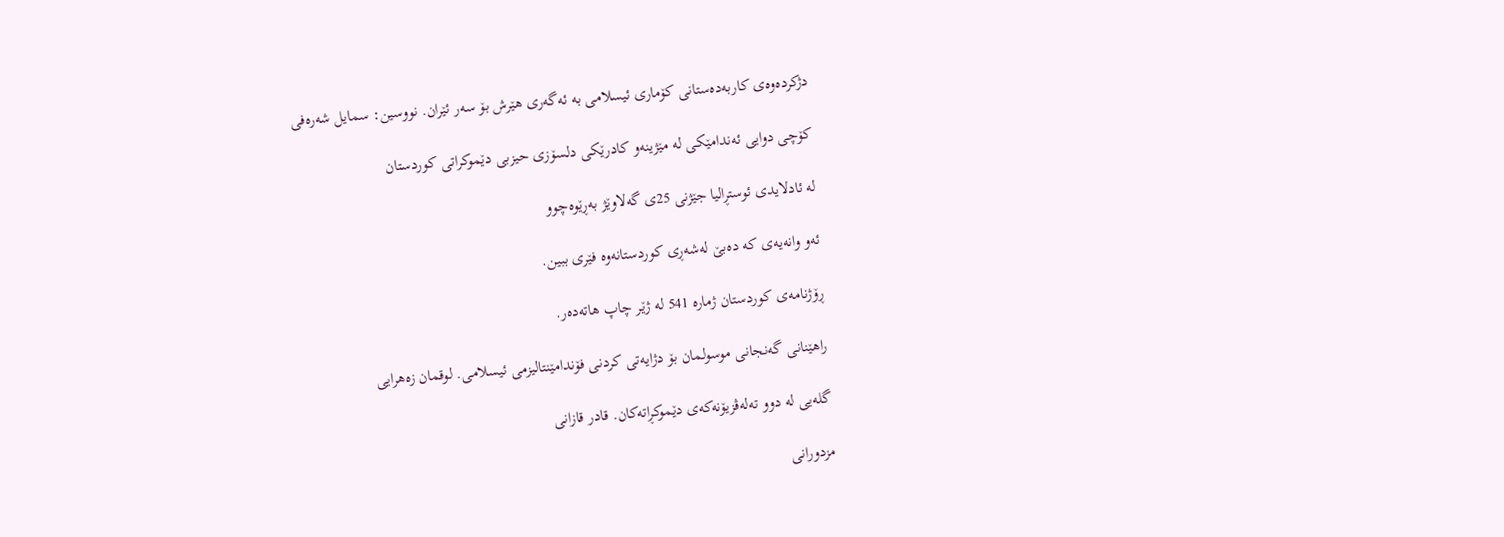دژکرده‌وه‌ی کاربه‌ده‌ستانی کۆماری ئیسلامی به‌ ئه‌گه‌ری هێرش بۆ سه‌ر ئێران. نووسین: سمایل شه‌ره‌فی

کۆچی دوایی ئه‌ندامێکی له‌ مێژینه‌و کادرێکی دلسۆزی حیزبی دێموکراتی کوردستان

له‌ ئادلایدی ئوستڕالیا جێژنی 25ی گه‌لاوێژ بەڕێوەچوو

ئەو وانەیەی كە دەبێ لەشەڕی كوردستانەوە فێری ببین.

ڕۆژنامه‌ی کوردستان ژماره‌ 541 له‌ ژێر چاپ هاته‌ده‌ر.

راهێنانی گه‌نجانی موسولمان بۆ دژایه‌تی کردنی فۆندامێنتالیزمی ئیسلامی. لوقمان زه‌هرایی

گلەیی لە دوو تەلەڤزیۆنەکەی دێموکڕاتەکان. قادر قازانی

مزدورانی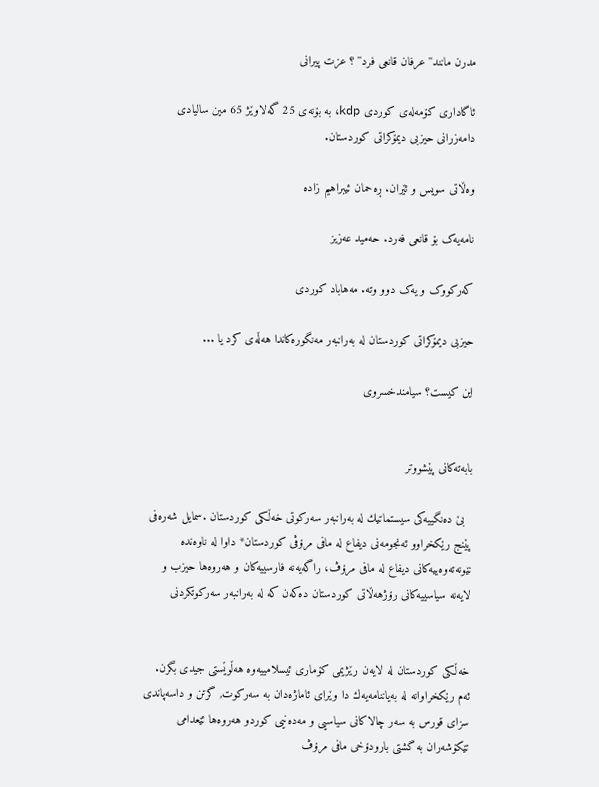مدرن مانند'' عرفان قانعی فرد'' ؟ عزت پیرانی

ئاگاداری کۆمه‌له‌ی کوردی kdp، به‌ بۆنه‌ی 25 گه‌لاوێژ 65 مین سالیادی دامه‌زرانی حیزبی دیمۆکراتی کوردستان.

وەڵاتی سویس و ئێران. ڕەحمان ئیبراهیم زادە

نامه‌یه‌ک بۆ قانعی فه‌رد. حه‌مید عه‌زیز

که‌رکووک و یه‌ک دوو وته‌. مه‌هاباد کوردی

حیزبی دیمۆکراتی کوردستان له‌ به‌رانبه‌ر مه‌نگوره‌کاندا هه‌ڵه‌ی کرد یا ...

این کیست؟ سیامندخسروی


بابه‌ته‌کانی پێشووتر

  بێ‌ ده‌نگییه‌كی‌ سیستماتیك له‌ به‌رانبه‌ر سه‌ركوتی‌ خه‌ڵكی‌ كوردستان .سمایل شه‌ره‌فی
پێنج رێكخراوو ئه‌نجومه‌نی‌ دیفاع له‌ مافی‌ مرۆڤی‌ كوردستان* داوا له‌ ناوه‌نده‌ نێونه‌ته‌وه‌ییه‌كانی‌ دیفاع له‌ مافی‌ مرۆڤ، راگه‌یه‌نه‌ فارسییه‌كان و هه‌روه‌ها حیزب و لایه‌نه‌ سیاسییه‌كانی‌ رۆژهه‌ڵاتی‌ كوردستان ده‌كه‌ن كه‌ له‌ به‌رانبه‌ر سه‌ركوتكردنی‌


خه‌ڵكی‌ كوردستان له‌ لایه‌ن رێژیمی‌ كۆماری‌ ئیسلامییه‌وه‌ هه‌ڵوێستی‌ جیدی‌ بگرن.
ئه‌م رێكخراوانه‌ له‌ به‌یاننامه‌یه‌ك دا وێرای‌ ئاماژه‌دان به‌ سه‌ركوت, گرتن و داسه‌پاندی‌ سزای‌ قورس به‌ سه‌ر چالاكانی‌ سیاسیی‌ و مه‌ده‌نیی‌ كوردو هه‌روه‌ها ئێعدامی‌ تێكۆشه‌ران به‌ گشتی‌ بارودۆخی‌ مافی‌ مرۆڤ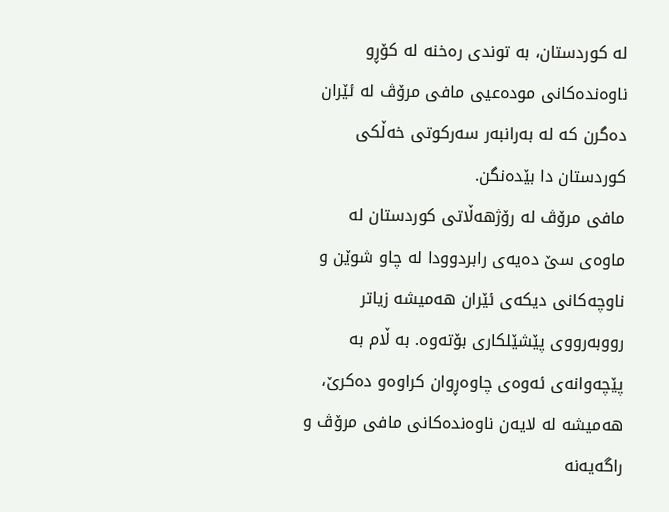له‌ كوردستان، به‌ توندی‌ ره‌خنه‌ له‌ كۆڕو ناوه‌نده‌كانی‌ موده‌عیی مافی‌ مرۆڤ له‌ ئێران ده‌گرن كه‌ له‌ به‌رانبه‌ر سه‌ركوتی‌ خه‌ڵكی‌ كوردستان دا بێده‌نگن.
مافی‌ مرۆڤ له‌ رۆژهه‌ڵاتی‌ كوردستان له‌ ماوه‌ی‌ سێ‌ ده‌یه‌ی‌ رابردوودا له‌ چاو شوێن و ناوچه‌كانی‌ دیكه‌ی‌ ئێران هه‌میشه‌ زیاتر رووبه‌رووی‌ پێشێلكاری‌ بۆته‌وه‌. به‌ ڵام به‌ پێچه‌وانه‌ی‌ ئه‌وه‌ی‌ چاوه‌ڕوان كراوه‌و ده‌كرێ‌، هه‌میشه‌ له‌ لایه‌ن ناوه‌نده‌كانی‌ مافی‌ مرۆڤ و راگه‌یه‌نه‌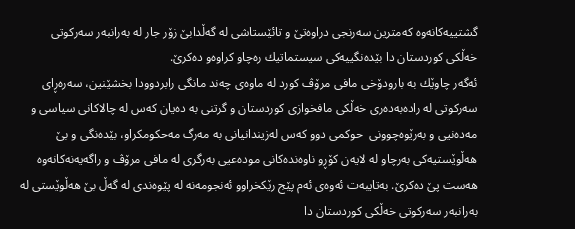گشتییه‌كانه‌وه‌ كه‌مترین سه‌رنجی‌ دراوه‌تێ‌ و تائێستاشی‌ له‌ گه‌ڵدابێ‌ زۆر جار له‌ به‌رانبه‌ر سه‌ركوتی‌ خه‌ڵكی‌ كوردستان دا بێده‌نگییه‌كی‌ سیستماتیك ره‌چاو كراوه‌و ده‌كرێ‌.
ئه‌گه‌ر چاوێك به‌ بارودۆخی‌ مافی‌ مرۆڤ كورد له‌ ماوه‌ی‌ چه‌ند مانگی‌ رابردوودا بخشێنین، سه‌ره‌ڕای‌ سه‌ركوتی‌ له‌ راده‌به‌ده‌ری‌ خه‌ڵكی‌ مافخوازی‌ كوردستان و گرتنی‌ به‌ ده‌یان كه‌س له‌ چالاكانی‌ سیاسی‌ و مه‌ده‌نیی‌ و به‌رێوه‌چوونی‌  حوكمی‌ دوو كه‌س له‌زیندانیانی‌ به‌ مه‌رگ مه‌حكومكراو، بێده‌نگی و بێ‌ هه‌ڵوێستیه‌كی‌ به‌رچاو له‌ لایه‌ن كۆڕو ناوه‌نده‌كانی‌ موده‌عیی به‌رگری‌ له‌ مافی‌ مرۆڤ و راگه‌یه‌نه‌كانه‌وه‌ هه‌ست پێ ده‌كرێ‌. به‌تایبه‌ت ئه‌وه‌ی‌ ئه‌م پێج رێكخراوو ئه‌نجومه‌نه‌ له‌ پێوه‌ندی‌ له‌ گه‌ڵ بێ‌ هه‌ڵوێستی‌ له‌ به‌رانبه‌ر سه‌ركوتی‌ خه‌ڵكی‌ كوردستان دا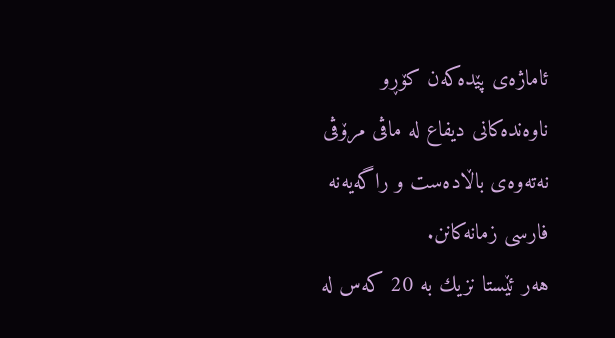ئاماژه‌ی‌ پێده‌كه‌ن كۆڕو ناوه‌نده‌كانی‌ دیفاع له‌ ماڤی‌ مرۆڤی‌ نه‌ته‌وه‌ی‌ باڵاده‌ست و راگه‌یه‌نه‌ فارسی‌ زمانه‌كانن.
هه‌ر ئێستا نزیك به‌ 20 كه‌س له‌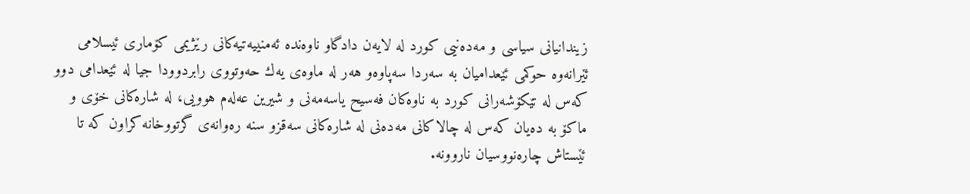زیندانیانی‌ سیاسی‌ و مه‌ده‌نیی كورد له‌ لایه‌ن دادگاو ناوه‌نده‌ ئه‌منییه‌تیه‌كانی‌ رێژیمی‌ كۆماری‌ ئیسلامی‌ ئێرانه‌وه‌ حوكمی‌ ئێعدامیان به‌ سه‌ردا سه‌پاوه‌و هه‌ر له‌ ماوه‌ی‌ یه‌ك حه‌وتووی‌ رابردوودا جیا له‌ ئێعدامی‌ دوو كه‌س له‌ تێكۆشه‌رانی‌ كورد به‌ ناوه‌كان فه‌سیح یاسه‌مه‌نی‌ و شیرین عه‌له‌م هوویی‌، له‌ شاره‌كانی‌ خۆی‌ و ماكۆ به‌ ده‌یان كه‌س له‌ چالاكانی‌ مه‌ده‌نی‌ له‌ شاره‌كانی‌ سه‌قزو سنه‌ ره‌وانه‌ی‌ گرتووخانه‌ كراون كه‌ تا ئێستاش چاره‌نووسیان ناروونه‌.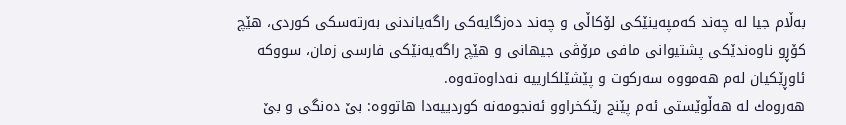به‌ڵام جیا له‌ چه‌ند كه‌مپه‌ینێكی‌ لۆكاڵی‌ و چه‌ند ده‌زگایه‌كی‌ راگه‌یاندنی‌ به‌رته‌سكی‌ كوردی‌، هێچ كۆڕو ناوه‌ندێكی‌ پشتیوانی‌ مافی‌ مرۆڤی‌ جیهانی‌ و هێچ راگه‌یه‌نێكی‌ فارسی‌ زمان، سووكه‌ ئاوڕێكیان له‌م هه‌مووه‌ سه‌ركوت و پێشێلكارییه‌ نه‌داوه‌ته‌وه‌.
هه‌روه‌ك له‌ هه‌ڵوێستی‌ ئه‌م پێنج رێكخراوو ئه‌نجومه‌نه‌ كوردییه‌دا هاتووه‌: بێ‌ ده‌نگی‌ و بێ‌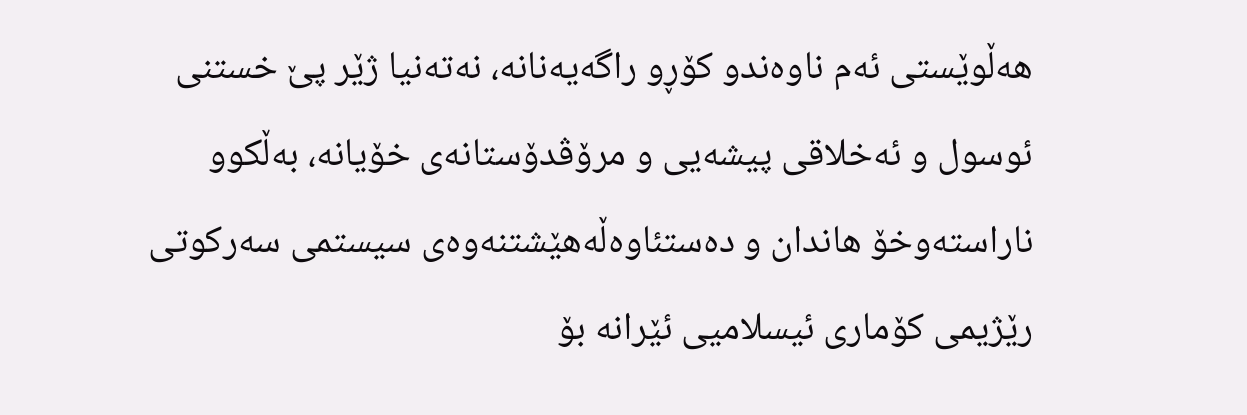هه‌ڵوێستی‌ ئه‌م ناوه‌ندو كۆڕو راگه‌یه‌نانه‌، نه‌ته‌نیا ژێر پێ خستنی‌ ئوسول و ئه‌خلاقی‌ پیشه‌یی و مرۆڤدۆستانه‌ی‌ خۆیانه‌، به‌ڵكوو ناراسته‌وخۆ هاندان و ده‌ستئاوه‌ڵه‌هێشتنه‌وه‌ی‌ سیستمی‌ سه‌ركوتی‌ رێژیمی‌ كۆماری‌ ئیسلامیی‌ ئێرانه‌ بۆ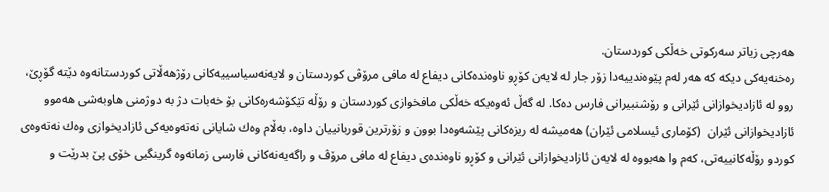هه‌رچی‌ زیاتر سه‌ركوتی‌ خه‌ڵكی‌ كوردستان.
ره‌خنه‌یه‌كی‌ دیكه‌ كه‌ هه‌ر له‌م پێوه‌ندییه‌دا زۆر جار له‌ لایه‌ن كۆڕو ناوه‌نده‌كانی‌ دیفاع له‌ مافی‌ مرۆڤی‌ كوردستان و لایه‌نه‌سیاسییه‌كانی‌ رۆژهه‌ڵاتی‌ كوردستانه‌وه‌ دێته‌ گۆڕێ‌، روو له‌ ئازادیخوازانی‌ ئێرانی‌ و رۆشنبیرانی‌ فارس ده‌كا. له‌ گه‌ڵ ئه‌وه‌یكه‌ خه‌ڵكی‌ مافخوازی‌ كوردستان و رۆڵه‌ تێكۆشه‌ره‌كانی‌ بۆ خه‌بات دژ به‌ دوژمنی‌ هاوبه‌شی‌ هه‌موو ئازادیخوازانی‌ ئێران  (كۆماری‌ ئیسلامی‌ ئێران) هه‌میشه‌ له‌ ریزه‌كانی‌ پێشه‌وه‌دا بوون و زۆرترین قوربانییان داوه‌، به‌ڵام وه‌ك شایانی‌ نه‌ته‌وه‌یه‌كی‌ ئازادیخوازی‌ وه‌ك نه‌ته‌وه‌ی‌ كوردو رۆڵه‌كانییه‌تی‌، كه‌م وا هه‌بووه‌ له‌ لایه‌ن ئازادیخوازانی‌ ئێرانی‌ و كۆڕو ناوه‌نده‌ی‌ دیفاع له‌ مافی‌ مرۆڤ و راگه‌یه‌نه‌كانی‌ فارسی‌ زمانه‌وه‌ گرینگیی‌ خۆی‌ پێ‌ بدرێت و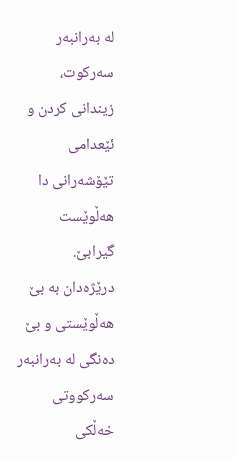له‌ به‌رانبه‌ر سه‌ركوت، زیندانی‌ كردن و ئێعدامی‌ تێۆشه‌رانی‌ دا هه‌ڵوێست گیرابێ‌.
درێژه‌دان به‌ بێ‌ هه‌ڵوێستی‌ و بێ‌ ده‌نگی‌ له‌ به‌رانبه‌ر سه‌ركووتی‌ خه‌ڵكی‌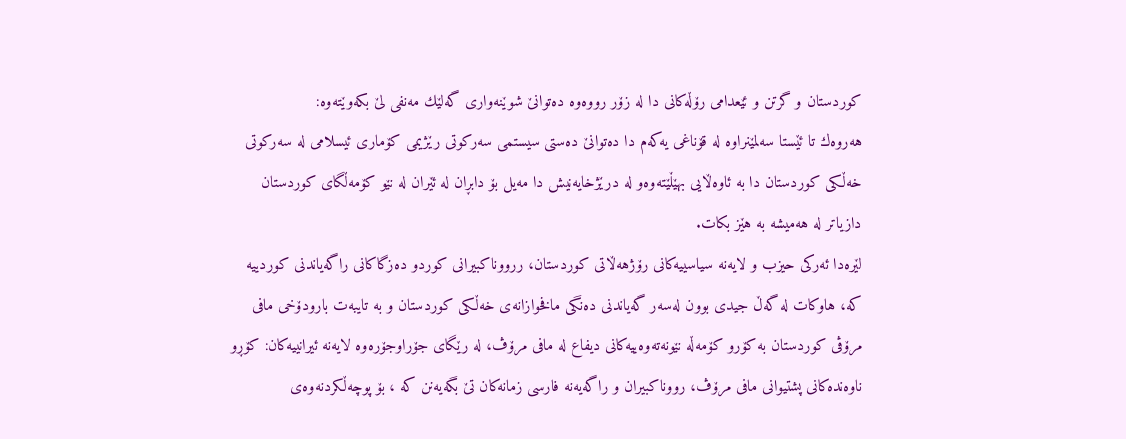كوردستان و گرتن و ئێعدامی‌ رۆڵه‌كانی‌ دا له‌ زۆر رووه‌وه‌ ده‌توانێ‌ شوێنه‌واری‌ گه‌لێك مه‌نفی‌ لێ‌ بكه‌وێته‌وه‌:
هه‌روه‌ك تا ئێستا سه‌لمێنراوه‌ له‌ قۆناغی‌ یه‌كه‌م دا ده‌توانێ‌ ده‌ستی‌ سیستمی‌ سه‌ركوتی‌ رێژیمی‌ كۆماری‌ ئیسلامی‌ له‌ سه‌ركوتی‌ خه‌ڵكی‌ كوردستان دا به‌ ئاوه‌ڵایی بهێڵێته‌وه‌و له‌ درێژخایه‌نیش دا مه‌یل بۆ دابڕان له‌ ئێران له‌ نێو كۆمه‌ڵگای‌ كوردستان دازیاتر له‌ هه‌میشه‌ به‌ هێز بكات.
لێره‌دا ئه‌ركی‌ حیزب و لایه‌نه‌ سیاسییه‌كانی‌ رۆژهه‌ڵاتی‌ كوردستان، ررووناكبیرانی‌ كوردو ده‌زگاكانی‌ راگه‌یاندنی‌ كوردییه‌ كه‌، هاوكات له‌ گه‌ڵ جیدی‌ بوون له‌سه‌ر گه‌یاندنی‌ ده‌نگی‌ مافخوازانه‌ی‌ خه‌ڵكی‌ كوردستان و به‌ تایبه‌ت بارودۆخی‌ مافی‌ مرۆڤی‌ كوردستان به‌ كۆرو كۆمه‌ڵه‌ نێونه‌ته‌وه‌ییه‌كانی‌ دیفاع له‌ مافی‌ مرۆڤ، له‌ رێگای‌ جۆراوجۆره‌وه‌ لایه‌نه‌ ئیرانییه‌كان: كۆڕو ناوه‌نده‌كانی‌ پشتیوانی‌ مافی‌ مرۆڤ، رووناكبیران و راگه‌یه‌نه‌ فارسی‌ زمانه‌كان تێ بگه‌یه‌نن كه‌ ، بۆ پوچه‌ڵكردنه‌وه‌ی‌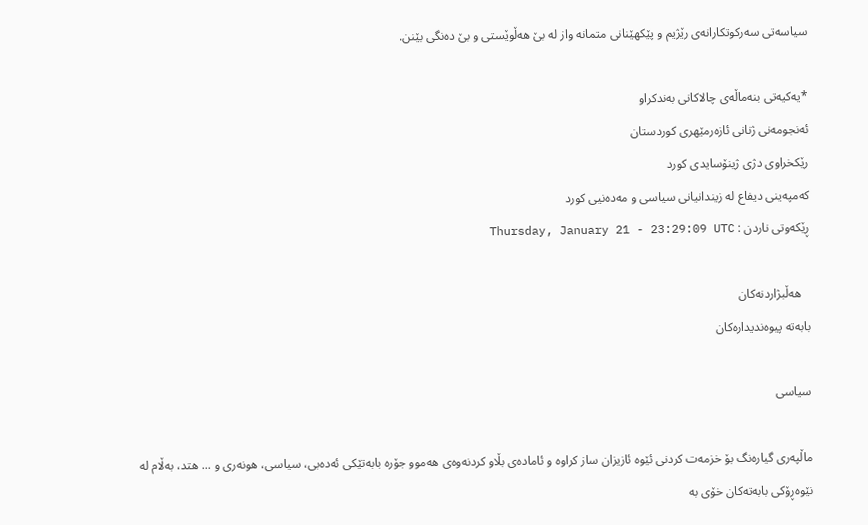سیاسه‌تی‌ سه‌ركوتكارانه‌ی‌ رێژیم و پێكهێنانی‌ متمانه‌ واز له‌ بێ‌ هه‌ڵوێستی‌ و بێ‌ ده‌نگی‌ بێنن.

*یه‌كیه‌تی‌ بنه‌ماڵه‌ی‌ چالاكانی‌ به‌ندكراو
ئه‌نجومه‌نی‌ ژنانی‌ ئازه‌رمێهری‌ كوردستان
رێكخراوی‌ دژی‌ ژینۆسایدی‌ كورد
كه‌مپه‌ینی‌ دیفاع له‌ زیندانیانی‌ سیاسی‌ و مه‌ده‌نیی كورد
ڕێکه‌وتی ناردن : Thursday, January 21 - 23:29:09 UTC

   هه‌ڵبژاردنه‌کان
بابه‌ته‌ پیوه‌ندیداره‌کان

سیاسی

ماڵپه‌ری گیاره‌نگ بۆ خزمه‌ت كردنی ئێوه ئازیزان ساز كراوه و ئاماده‌ی بڵاو كردنه‌وه‌ی هه‌موو جۆره بابه‌تێكی ئه‌ده‌بی، سیاسی، هونه‌ری و ... هتد، به‌ڵام له نێوه‌ڕۆكی بابه‌ته‌كان خۆی به‌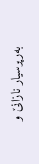به‌رپرسیار نازانێ و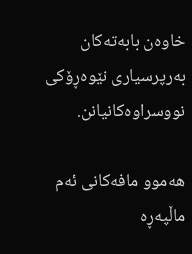خاوه‌ن بابه‌ته‌كان به‌رپرسیاری نێوه‌ڕۆكی نووسراوه‌کانیانن.

هه‌موو مافه‌کانی ئه‌م ماڵپه‌ڕه‌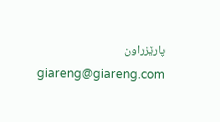پارێزراون        giareng@giareng.com